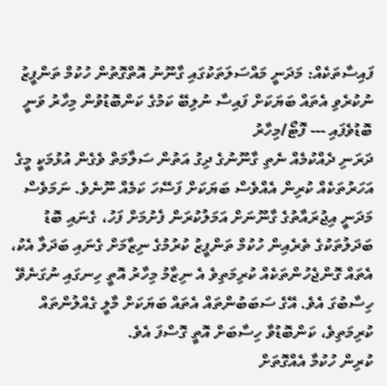ފައިސާތަކެއް: މަދަނީ މައްސަލަތަކުގައި ގާނޫނު އޮތްގޮތުން ހުކުމް ތަންފީޒު ނުކުރެވި އެތައް ބަޔަކަށް ފައިސާ ނުލިބޭ ކަމުގެ ކަންބޮޑުވުން މިހާރު ވަނީ ބޮޑުވެފައި --- ފޮޓޯ/މިހާރު
ދަރަނި ދެއްކުމެއް ނެތި ގާނޫނުގެ ދިގު އަތުން ސަލާމަތް ވެގެން އުޅުމަކީ މީގެ އަހަރުތަކެއް ކުރިން އެއްވެސް ބަޔަކަށް ފަސޭހަ ކަމެއް ނޫނެވެ. ނަމަވެސް މަދަނީ އިޖުރައާތުގެ ގާނޫނަށް އަމަލުކުރަން ފެށުމަށް ފަހު، ގެނައި ބޮޑު ބަދަލުތަކުގެ ތެރެއިން ހުކުމް ތަންފީޒު ކުރުމުގެ ނިޒާމަށް ގެނައި ބަދަލާ އެކު، އެތައް ގޮންޖެހުންތަކެއް ކުރިމަތިވެ އެ ނިޒާމު މިހާރު އޮތީ ހިނގައި ނުގަނެވޭ ހިސާބުގަ އެވެ. އޭގެ ސަބަބުންތައް އެތައް ބަޔަކަށް މާލީ ގެއްލުންތައް ކުރިމަތިވެ، ކަންބޮޑުވާ ހިސާބަށް އޮތީ ގޮސްފަ އެވެ.
ކުރިން ހުކުމާ އެއްގޮތަށް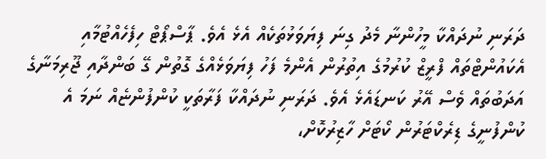ދަރަނި ނުދައްކާ މީހުންނާ މެދު ގިނަ ފިޔަވަޅުތަކެއް އެޅެ އެވެ. ޕާސްޕޯޓް ހިފެހެއްޓުމާއި އެކައުންޓްތައް ފްރީޒް ކުރުމުގެ އިތުރުން އެންމެ ފަހު ފިޔަވަޅެއްގެ ގޮތުން ގޭ ބަންދާއި ޖޫރިމަނާގެ އަދަބުތައް ވެސް އޭރު ކަނޑައެޅެ އެވެ. ދަރަނި ނުދައްކާ ފަރާތަކީ ކުންފުންޏެއް ނަމަ އެ ކުންފުނީގެ ޑިރެކްޓަރުން ކޯޓަށް ހާޒިރުކޮށް،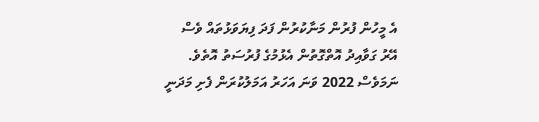އެ މީހުން ފުރުން މަނާކުރުން ފަދަ ފިޔަވަޅުތައް ވެސް އޭރު ގަވާއިދު އޮތްގޮތުން އެޅުމުގެ ފުރުސަތު އޮތެވެ.
ނަމަވެސް 2022 ވަނަ އަހަރު އަމަލުކުރަން ފެށި މަދަނީ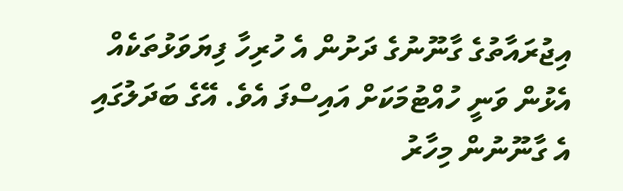އިޖުރައާތުގެ ގާނޫނުގެ ދަށުން އެ ހުރިހާ ފިޔަވަޅުތަކެއް އެޅުން ވަނީ ހުއްޓުމަކަށް އައިސްފަ އެވެ. އޭގެ ބަދަލުގައި އެ ގާނޫނުން މިހާރު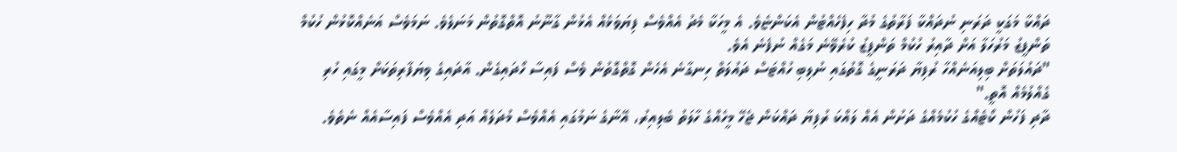ދައްކާ މަގަކީ ދަރަނި ނުދައްކާ ފަރާތުގެ މުދާ ހިފެހެއްޓުން އެކަންޏެވެ. އެ މީހަކާ މެދު އެއްވެސް ފިޔަވަޅެއް އެޅުން ގާނޫނު އޮތްގޮތުން މަނަލެވެ. ނަމަވެސް އަނެއްކޮޅުން ހުކުމް ތަންފީޒު މަރުހަލާ އަށް ދާއިރު ހުކުމް ތަންފީޒު ކުރެވޭނެ މަގެއް ނުފެނެ އެވެ.
"ދައުލަތަށް ބިލިއަނެއްހާ ރުފިޔާ ދަރަނީގެ ގޮތުގައި ނުލިބި ހުއްޓަސް ދައުލަތް ހިނގާނެ އެހެން ގޮތްގޮތުން ވެސް ފައިސާ ހޯދައިގެން. އާދައިގެ ވިޔަފާރިތަކަށް މީގައި ހުރި ގެއްލުމެއް އޮތީ."
ދާދި ފަހުން ކޯޓެއްގެ ހުކުމެއްގެ ދަށުން އެއް ލައްކަ ރުފިޔާ ދައްކަން ޖެހޭ މީހެއްގެ ހާލަތު ބެލިއިރު، އޭނާގެ ނަމުގައި އެއްވެސް މުދަލެއް އަދި އެއްވެސް ފައިސާއެއް ނެތެވެ.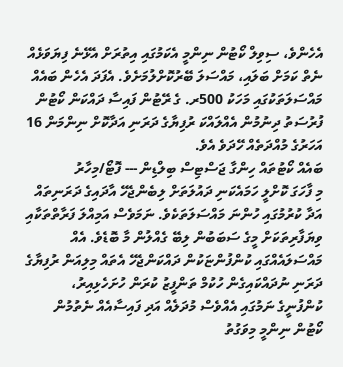އެހެންވެ، ސިވިލް ކޯޓުން ނިންމީ އެކަމުގައި އިތުރަށް އެޅޭނެ ފިޔަވަޅެއް ނެތް ކަމަށް ބަލައި، މައްސަލަ ބޭރުކޮށްލުމަށެވެ. އެފަދަ އެހެން ބައެއް މައްސަލަތަކުގައި މަހަކު 500ރ. ގެ ރޭޓުން ފައިސާ ދައްކަން ކޯޓުން ފުރުސަތު ދިނުމުން އެއްލައްކަ ރުފިޔާގެ ދަރަނި އަދާކޮށް ނިންމަން 16 އަހަރުގެ މުއްދަތެއް ހޭދަވެ އެވެ.
ބައެއް ކޯޓުތައް ހިންގާ ޖަސްޓިސް ބިލްޑިން --- ފޮޓޯ/މިހާރު
މި ފާހަގަ ކޮށްލީ ހަމައެކަނި ދައުލަތަށް ލިބެންޖެހޭ އާދައިގެ ދަރަނިތައް އަދާ ކުރުމުގައި ހުންނަ މައްސަލަތަކެވެ. ނަމަވެސް އަމިއްލަ ފަރާތްތަކާއި ވިޔަފާރިތަކަށް މީގެ ސަބަބުން ލިބޭ ގެއްލުން މާ ބޮޑެވެ. އެއް މައްސަލައެއްގައި ކުންފުންޏަކުން ދައްކަންޖެހޭ އެތައް މިލިއަން ރުފިޔާގެ ދަރަނި ނުދައްކައިގެން ހުކުމް ތަންފީޒު ކުރަން ހުށަހެޅިއިރު، ކުންފުނީގެ ނަމުގައި އެއްވެސް މުދަލެއް އަދި ފައިސާއެއް ނެތުމުން ކޯޓުން ނިންމީ މިވަގުތު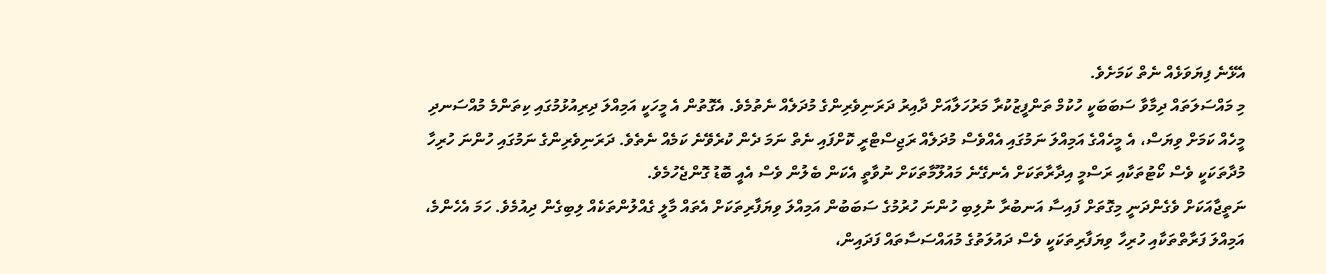އެޅޭނެ ފިޔަވަޅެއް ނެތް ކަމަށެވެ.
މި މައްސަލަތައް ދިމާވާ ސަބަބަކީ ހުކުމް ތަންފީޒުކުރާ މަރުހަލާއަށް ދާއިރު ދަރަނިވެރިންގެ މުދަލެއް ނެތުމެވެ. އެގޮތުން އެ މީހަކީ އަމިއްލަ ދިރިއުޅުމުގައި ކިތަންމެ މުއްސަނދި މީހެއް ކަމަށް ވިޔަސް، އެ މީހެއްގެ އަމިއްލަ ނަމުގައި އެއްވެސް މުދަލެއް ރަޖިސްޓްރީ ކޮށްފައި ނެތް ނަމަ ދެން ކުރެވޭނެ ކަމެއް ނެތެވެ. ދަރަނިވެރިންގެ ނަމުގައި ހުންނަ ހުރިހާ މުދާތަކަކީ ވެސް ކޯޓުތަކާއި ރަސްމީ އިދާރާތަކަށް އެނގޭނެ މައުލޫމާތަކަށް ނުވާތީ އެކަން ބެލުން ވެސް އެއީ ބޮޑު ގޮންޖެހުމެވެ.
ނަތީޖާއަކަށް ވެގެންދަނީ މިގޮތަށް ފައިސާ އަނބުރާ ނުލިބި ހުންނަ ހުރުމުގެ ސަބަބުން އަމިއްލަ ވިޔަފާރިތަކަށް އެތައް މާލީ ގެއްލުންތަކެއް ލިބިގެން ދިއުމެވެ. ހަމަ އެހެންމެ، އަމިއްލަ ފަރާތްތަކާއި ހުރިހާ ވިޔަފާރިތަކަކީ ވެސް ދައުލަތުގެ މުއައްސަސާތައް ފަދައިން،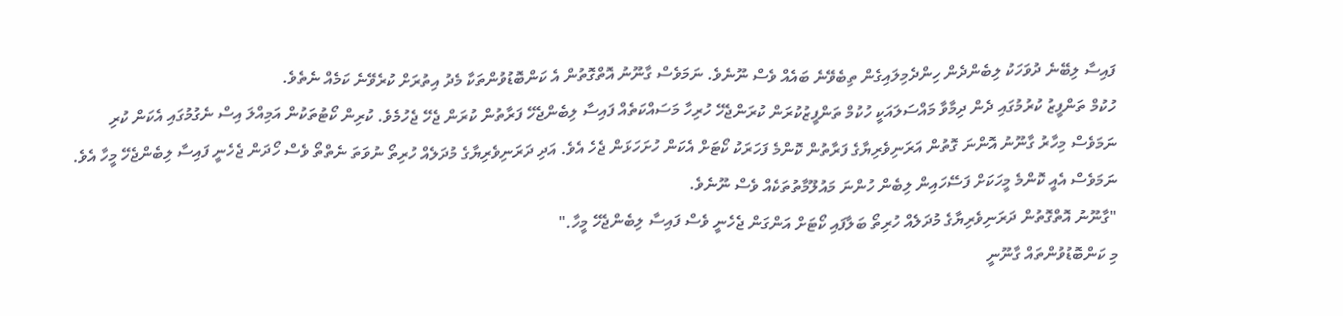ފައިސާ ލިބޭނެ ދުވަހަކު ލިބެންދެން ހިންދެމިލައިގެން ތިބެވޭނެ ބައެއް ވެސް ނޫނެވެ. ނަމަވެސް ގާނޫނު އޮތްގޮތުން އެ ކަންބޮޑުވުންތަކާ މެދު އިތުރަށް ކުރެވޭނެ ކަމެއް ނެތެވެ.
ހުކުމް ތަންފީޒު ކުރުމުގައި ދެން ދިމާވާ މައްސަލައަކީ ހުކުމް ތަންފީޒުކުރަން ކުރަންޖެހޭ ހުރިހާ މަސައްކަތެއް ފައިސާ ލިބެންޖެހޭ ފަރާތުން ކުރަން ޖެހޭ ޖެހުމެވެ. ކުރިން ކޯޓުތަކުން އަމިއްލަ އިސް ނެގުމުގައި އެކަން ކުރި ނަމަވެސް މިހާރު ގާނޫނު އޮންނަ ގޮތުން އަރަނިވެރިޔާގެ ފަރާތުން ކޮންމެ ފަހަރަކު ކޯޓަށް އެކަން ހުށަހަޅަން ޖެހެ އެވެ. އަދި ދަރަނިވެރިޔާގެ މުދަލެއް ހުރިތޯ ނުވަތަ ނެތްތޯ ވެސް ހޯދަން ޖެހެނީ ފައިސާ ލިބެންޖެހޭ މީހާ އެވެ. ނަމަވެސް އެއީ ކޮންމެ މީހަކަށް ފަސޭހައިން ލިބެން ހުންނަ މައުލޫމާތުތަކެއް ވެސް ނޫނެވެ.
"ގާނޫނު އޮތްގޮތުން ދަރަނިވެރިޔާގެ މުދަލެއް ހުރިތޯ ބަލާފައި ކޯޓަށް އަންގަން ޖެހެނީ ވެސް ފައިސާ ލިބެންޖެހޭ މީހާ."
މި ކަންބޮޑުވުންތައް ގާނޫނީ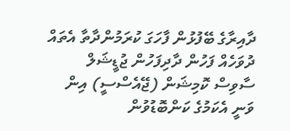ދާއިރާގެ ބޭފުޅުން ފާހަގަ ކުރަމުންދާތާ އެތައް ދުވަހެއް ފަހުން ދާދިފަހުން ޖުޑީޝަލް ސާވިސް ކޮމިޝަން (ޖޭއެސްސީ) އިން ވަނީ އެކަމުގެ ކަންބޮޑުވުން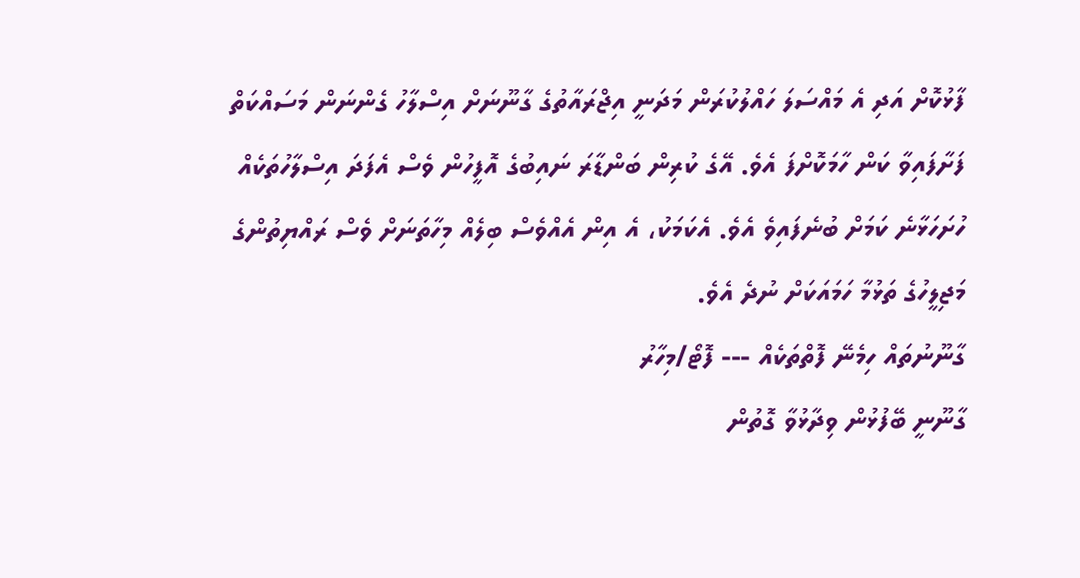ފާޅުކޮށް އަދި އެ މައްސަލަ ހައްލުކުރަން މަދަނީ އިޖްރައާތުގެ ގާނޫނަށް އިސްލާހު ގެންނަން މަސައްކަތް ފަށާފައިވާ ކަން ހާމަކޮށްފަ އެވެ. އޭގެ ކުރިން ބަންޑާރަ ނައިބުގެ އޮފީހުން ވެސް އެފަދަ އިސްލާހުތަކެއް ހުށަހަޅާނެ ކަމަށް ބުނެފައިވެ އެވެ. އެކަމަކު، އެ އިން އެއްވެސް ބިލެއް މިހާތަނަށް ވެސް ރައްޔިތުންގެ މަޖިލީހުގެ ތަޅުމާ ހަމައަކަށް ނުދެ އެވެ.
ގާނޫނުތައް ހިމެނޭ ފޮތްތަކެއް --- ފޮޓޯ/މިހާރު
ގާނޫނީ ބޭފުޅުން ވިދާޅުވާ ގޮތުން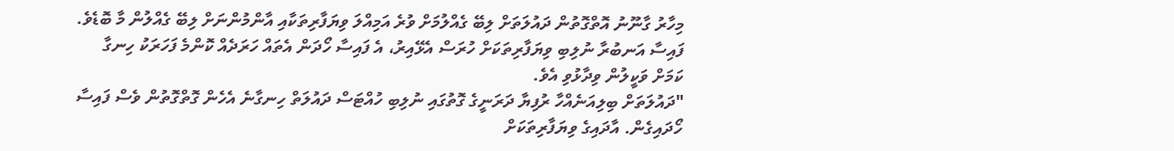މިހާރު ގާނޫނު އޮތްގޮތުން ދައުލަތަށް ލިބޭ ގެއްލުމަށް ވުރެ އަމިއްލަ ވިޔަފާރިތަކާއި އާންމުންނަށް ލިބޭ ގެއްލުން މާ ބޮޑެވެ. ފައިސާ އަނބުރާ ނުލިބި ވިޔަފާރިތަކަށް ހުރަސް އެޅޭއިރު، އެ ފައިސާ ހޯދަން އެތައް ހަރަދެއް ކޮންމެ ފަހަރަކު ހިނގާ ކަމަށް ވަކީލުން ވިދާޅުވި އެވެ.
"ދައުލަތަށް ބިލިއަނެއްހާ ރުފިޔާ ދަރަނީގެ ގޮތުގައި ނުލިބި ހުއްޓަސް ދައުލަތް ހިނގާނެ އެހެން ގޮތްގޮތުން ވެސް ފައިސާ ހޯދައިގެން. އާދައިގެ ވިޔަފާރިތަކަށް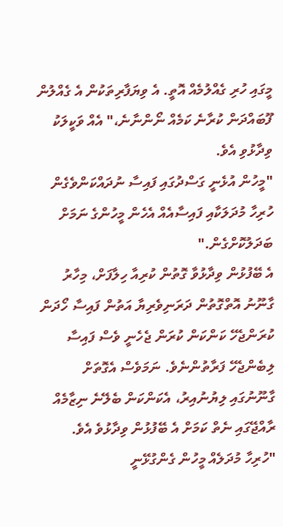މީގައި ހުރި ގެއްލުމެއް އޮތީ. އެ ވިޔަފާރިތަކުން އެ ގެއްލުން ފޫބައްދަން ކުރާނެ ކަމެއް ނޯންނާނެ،" އެއް ވަކީލަކު ވިދާޅުވި އެވެ.
"މީހުން އުޅެނީ ގަސްދުގައި ފައިސާ ނުދައްކަންވެގެން ހުރިހާ މުދަލަކާއި ފައިސާއެއް އެހެން މީހުންގެ ނަމަށް ބަދަލުކޮށްގެން."
އެ ބޭފުޅުން ވިދާޅުވާ ގޮތުން ކުރިއާ ހިލާފަށް، މިހާރު ގާނޫނު އޮތްގޮތުން ދަރަނިވެރިޔާ އަތުން ފައިސާ ހޯދަން ކުރަންޖެހޭ ކަންކަން ކުރަން ޖެހެނީ ވެސް ފައިސާ ލިބެންޖެހޭ ފަރާތުންނެވެ. ނަމަވެސް އެގޮތަށް ގާނޫނުގައި ލިޔުނުއިރު، އެކަންކަން ބެލޭނެ ނިޒާމެއް ރާއްޖޭގައި ނެތް ކަމަށް އެ ބޭފުޅުން ވިދާޅުވެ އެވެ.
"ހުރިހާ މުދަލެއް މީހުން ގެންގުޅޭނީ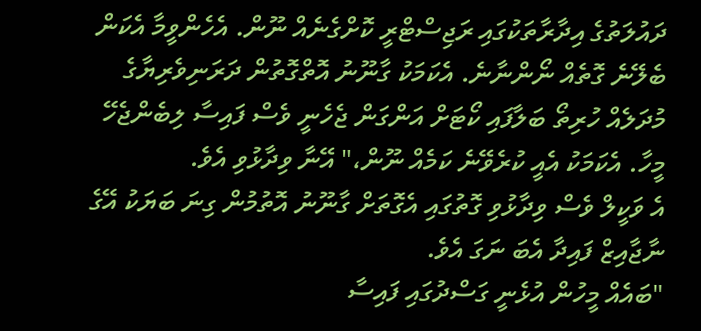ދައުލަތުގެ އިދާރާތަކުގައި ރަޖިސްޓްރީ ކޮށްގެނެއް ނޫން. އެހެންވީމާ އެކަން ބެލޭނެ ގޮތެއް ނޯންނާނެ. އެކަމަކު ގާނޫނު އޮތްގޮތުން ދަރަނިވެރިޔާގެ މުދަލެއް ހުރިތޯ ބަލާފައި ކޯޓަށް އަންގަން ޖެހެނީ ވެސް ފައިސާ ލިބެންޖެހޭ މީހާ. އެކަމަކު އެއީ ކުރެވޭނެ ކަމެއް ނޫން،" އޭނާ ވިދާޅުވި އެވެ.
އެ ވަކީލް ވެސް ވިދާޅުވި ގޮތުގައި އެގޮތަށް ގާނޫނު އޮތުމުން ގިނަ ބަޔަކު އޭގެ ނާޖާއިޒް ފައިދާ އެބަ ނަގަ އެވެ.
"ބައެއް މީހުން އުޅެނީ ގަސްދުގައި ފައިސާ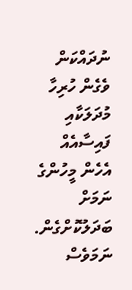ނުދައްކަން ވެގެން ހުރިހާ މުދަލަކާއި ފައިސާއެއް އެހެން މީހުންގެ ނަމަށް ބަދަލުކޮށްގެން. ނަމަވެސް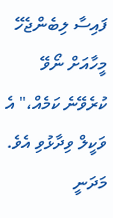ފައިސާ ލިބެންޖެހޭ މީހާއަށް ނޯވޭ ކުރެވޭނެ ކަމެއް،" އެ ވަކީލް ވިދާޅުވި އެވެ.
މަދަނީ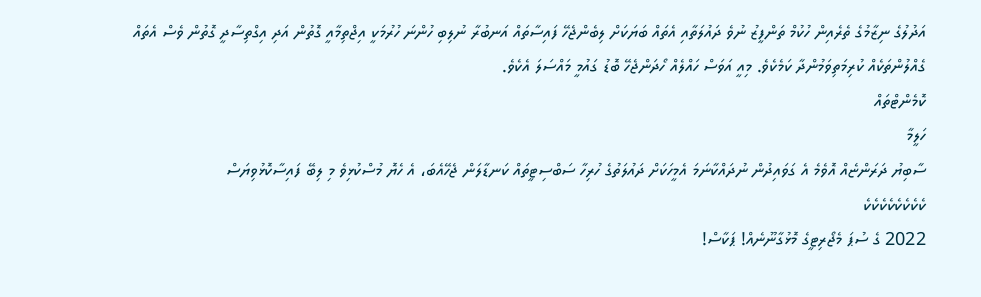އަދުލުގެ ނިޒާމުގެ ތެރެއިން ހުކުމް ތަންފީޒު ނުވެ ދައުލަތާއި އެތައް ބަޔަކަށް ލިބެންޖެހޭ ފައިސާތައް އަނބުރާ ނުލިބި ހުންނަ ހުރުމަކީ އިޖްތިމާއީ ގޮތުން އަދި އިގްތިސާދީ ގޮތުން ވެސް އެތައް ގެއްލުންތަކެއް ކުރިމަތިވަމުންދާ ކަމެކެވެ. މިއީ އަވަސް ހައްލެއް ހޯދަންޖެހޭ ބޮޑު ގައުމީ މައްސަލަ އެކެވެ.
ކޮމެންޓްތައް
ހަލީމާ
ސާބިޔު ދަރަންޏެއް އޮވެމެ އެ ގަވައިދުން ނުދައްކާނަމަ އެމީހަކަށް ދައުލަތުގެ ހުރިހާ ސަބްސިޓީތައް ކަނޑާލަން ޖެހޭއެބަ، އެ ހެޔޮ މުސްކުޅިވެ މި ލިބޭ ފައިސާކޮޅުވިޔަސް
ކެކެކެކެކެކެކެކެ
2022 ގެ ސުޕަ މެޖޯރިޓީގެ މޮޅުގާނޫނެއް! ޕަކާސް!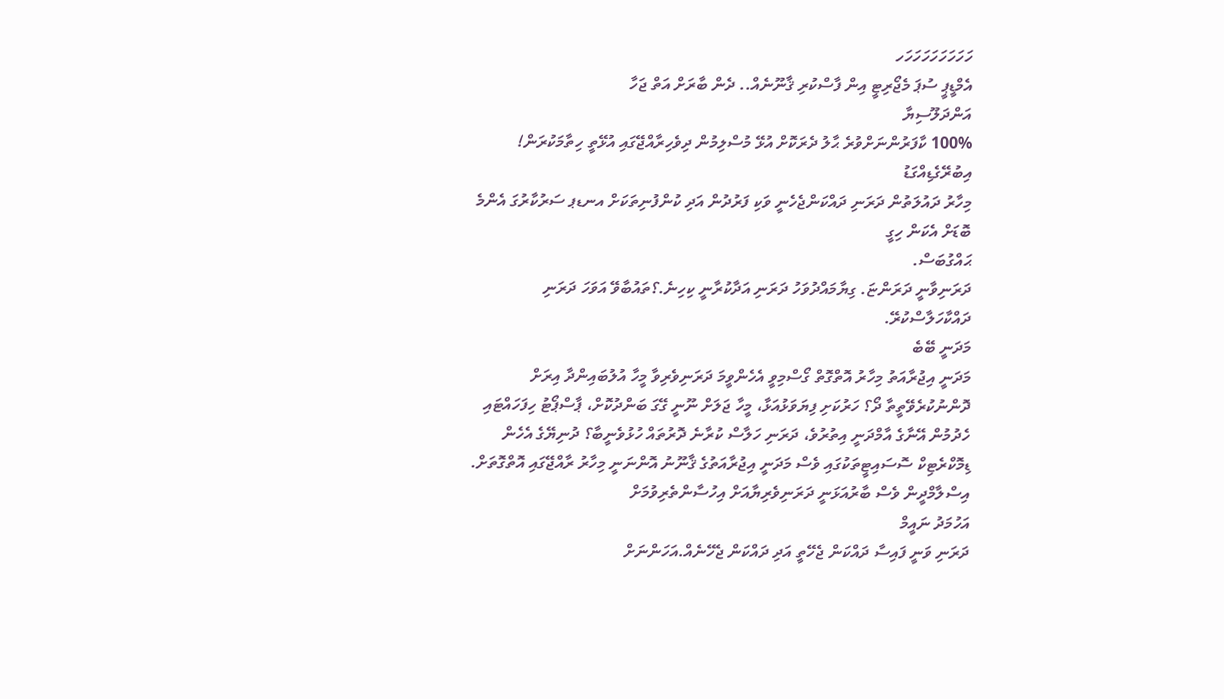ހަހަހަހަހަހަހަހަހ
އެމްޑީޕީ ސުޕަ މެޖޯރިޓީ އިން ފާސްކުރި ޤާނޫނެއް.. ދެން ބާރަށް އަތް ޖަހާ
އަންދަލޫސިޔާ
100% ކާފަރުންނަށްވުރެ ޙާލު ދެރަކޮށް އުޅޭ މުސްލިމުން ދިވެހިރާއްޖޭގައި އުޅޭތީ ހިތާމަކުރަން!
އިބުރޭގެޑިއްގަޑު
މިހާރު ދައުލަތުން ދަރަނި ދައްކަންޖެހެނީ ވަކި ފަރުދުން އަދި ކުންފުނިތަކަށް އނޑޕ ސަރުކާރުގަ އެންމެ ބޮޑަށް އެކަން ހިގީ
ޙައްގުބަސް.
ދަރަނިވާނީ ދަރަންޏަ. ގިޔާމައްދުވަހު ދަރަނި އަދާކުރާނީ ކިހިނެ.؟ތައުބާވޭ އަވަހަ ދަރަނި ދައްކާހަލާސްކުރޭ.
މަދަނީ ބޭބެ
މަދަނީ އިޖުރާއަތު މިހާރު އޮތްގޮތް ގޯސްމިވީ އެހެންވީމަ ދަރަނިވެރިވާ މީހާ އުލުބައިންދާ އިރަށް ދޮންނުކުރެވޭތީތާ ދޯ؟ ހަރުކަށި ފިޔަވަޅުއަޅާ، މީހާ ޖަލަށް ނޫނީ ގޭގަ ބަންދުކޮށް، ޕާސްޕޯޓު ހިފަހައްޓައި ހެދުމުން އޭނާގެ އާމްދަނީ އިތުރުވެ، ދަރަނި ހަލާސް ކުރާނެ ދޮރުތައް ހުޅުވެނީބާ؟ ދުނިޔޭގެ އެހެން ޑިމޮކްރެޓިކް ސޮސައިޓީތަކުގައި ވެސް މަދަނީ އިޖުރާއަތުގެ ޤާނޫނު އޮންނަނީ މިހާރު ރާއްޖޭގައި އޮތްގޮތަށް. އިސްލާމްދީން ވެސް ބާރުއަޅަނީ ދަރަނިވެރިޔާއަށް އިހުސާންތެރިވުމަށް
އަހުމަދު ނައީމް
ދަރަނި ވަނީ ފައިސާ ދައްކަން ޖެހޭތީ އަދި ދައްކަން ޖެހޭނެއް.އަހަންނަށް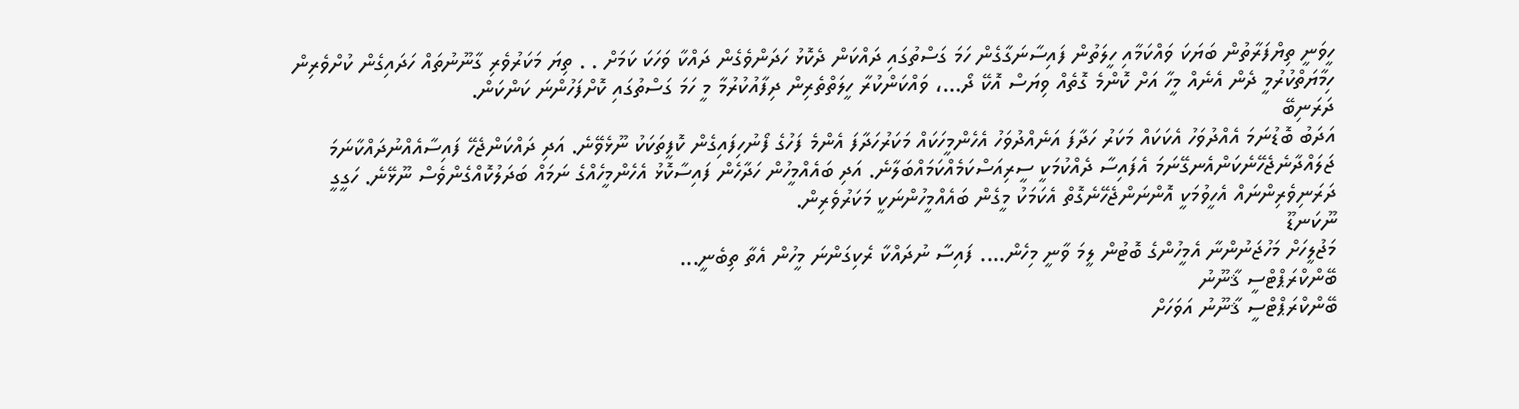ހީވަނީ ތިޔްފަރާތުން ބަޔަކަ ވައްކަމާއި ހީލަތުން ފައިސާނަގާގެން ހަމަ ގަސްތުގައި ދައްކަން ދެކޮޅު ހަދަންވެގެން ދައްކާ ވަހަކަ ކަމަށް . . ތިޔަ މަކަރުވެރި ގާނޫނުތައް ހަދައިގެން ކުށްވެރިން ހިމާޔަތްކުރުމީ ދެން އެނެއް މީހާ އަށް ކޮންމެ ގޮތެއް ވިޔަސް އޮކޭ ދޯ…، ވައްކަންކުރާ ހީލަތްތެރިން ދިފާއުކުރުމާ މީ ހަމަ ގަސްތުގައި ކޮށްފަހުންނަ ކަންކަން.
ދަރަނިބޭ
އަދަބު ބޮޑުނަމަ އެއްދުވަހު އެކަކައް މަކަރު ހަދާފަ އަނެއްދުވަހު އެހެންމީހަކައް މަކަރުހަދާފަ އެންމެ ފަހުގެ ފޯނުހިފައިގެން ކޮފީތަކަކު ނޫޅެވޭނެ. އަދި ދައްކަންޖެހޭ ފައިސާއެއްނުދައްކާނަމަ ޖަލައްދާނެޖެހޭނެކަންއެނގޭނަމަ އެފައިސާ ދެއްކުމަކީ ސީރިއަސްކަމެއްކަމައްބަލާނެ. އަދި ބައެއްމީހުން ހަދާހެން ފައިސާކޮޅު އެހެންމީހެއްގެ ނަމައް ބަދަލުކޮއްގެންވެސް ނޫޅޭނެ. ހަގީގީ ދަރަނިވެރިންނައް އެހީވުމަކީ އޮންނަންޖެހޭނެގޮތް އެކަމަކު މީގެން ބައެއްމީހުންނަކީ މަކަރުވެރިން.
ނޫކަނޑޫ
މަޖުލީހަށް މަހުޖަނުންނާ އެމީހުންގެ ބޮޓުން ލީމަ ވާނީ މިހެން.... ފައިސާ ނުދައްކާ ރެކިގަންނަ މީހުން އެތާ ތިބެނީ...
ބޭންކްރަޕްޓްސީ ޤާނޫނު
ބޭންކްރަޕްޓްސީ ޤާނޫނު އަވަހަށް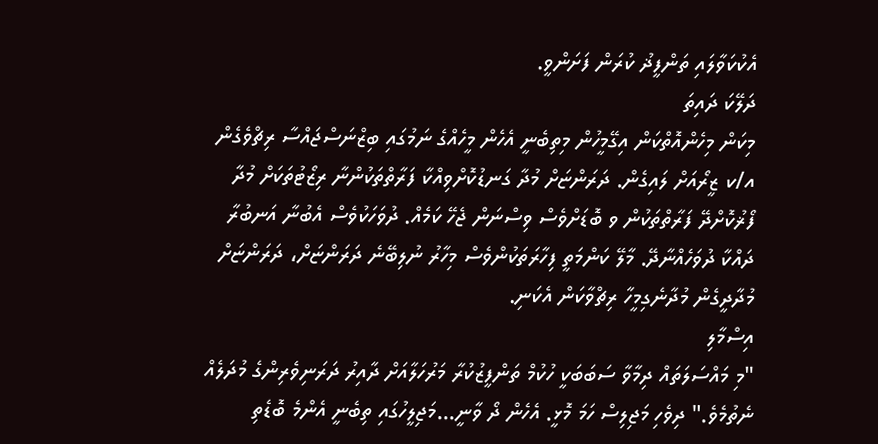އެކުކަވާލައި ތަންފީޛު ކުރަން ފަށަންވީ.
ދަލޭކަ ދައިތަ
މިކަން މިހެންއޮތްކަން އިގޭމީހުން މިތިބެނީ އެހެން މީހެއްގެ ނަމުގައި ބިޒްނަސްޖައްސާ ރިޗްވެގެން އ/ކ ޒީރޯއަށް ލައިގެން. ދަރަންޏަށް މުދާ ގަނޑުކޮށްވިއްކާ ފަރާތްތަކުންނާ ރިޒޯޓުތަކަށް މުދާ ފޯޜުކޮށްދޭ ފަރާތްތަކުން ވ ބޮޑަށްވެސް ވިސްނަން ޖެހޭ ކަމެއް. ދުވަހަކުވެސް އެބުނާ އަނބުރާ ދައްކާ ދުވަހެއްނާދޭ. މާލޭ ކަންމަތީ ފިހާރަތަކުންވެސް މިހާރު ނުލިބޭނެ ދަރަންޏަށް، ދަރަންޏަށް މުދާދީގެން މުދާނެގިމީހާ ރިޗްވާކަން އެކަނި.
އިސްމާލި
"މި މައްސަލަތައް ދިމާވާ ސަބަބަކީ ހުކުމް ތަންފީޒުކުރާ މަރުހަލާއަށް ދާއިރު ދަރަނިވެރިންގެ މުދަލެއް ނެތުމެވެ." ދިވެހި މަޖިލިސް ހަމަ މޮޅީ. އެހެން ދޯ ވާނީ...މަޖިލީހުގައި ތިބެނީ އެންމެ ބޮޑެތި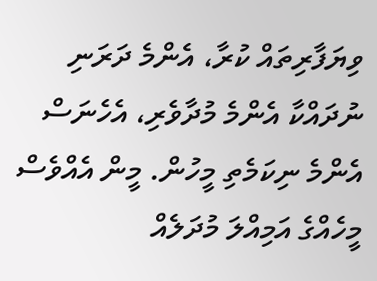ވިޔަފާރިތައް ކުރާ، އެންމެ ދަރަނި ނުދައްކާ އެންމެ މުދާވެރި، އެހެނަސް އެންމެ ނިކަމެތި މީހުން. މީން އެއްވެސް މީހެއްގެ އަމިއްލަ މުދަލެއް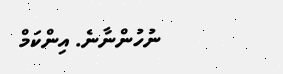ނުހުންނާނެ. އިންކަމް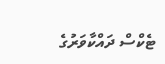ޓެކްސް ދައްކާވަރުގެ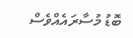ބޮޑު މުސާރައެއްވެސް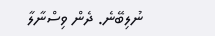ނުލިބޭނެ. ދެން ވިސްނާލާ